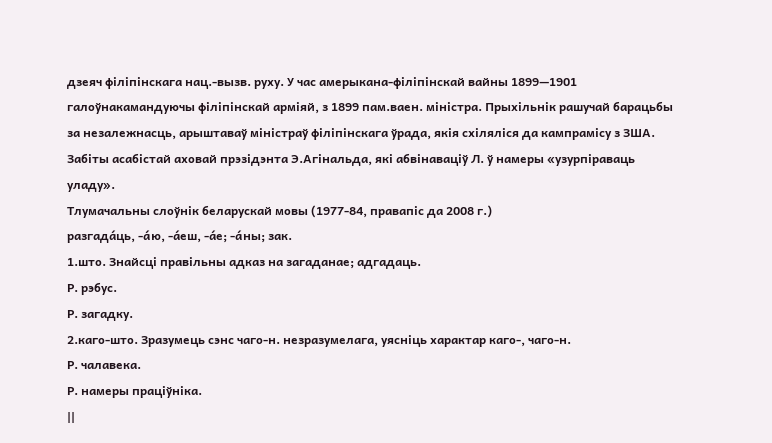дзеяч філіпінскага нац.-вызв. руху. У час амерыкана-філіпінскай вайны 1899—1901 галоўнакамандуючы філіпінскай арміяй, з 1899 пам.ваен. міністра. Прыхільнік рашучай барацьбы за незалежнасць, арыштаваў міністраў філіпінскага ўрада, якія схіляліся да кампрамісу з ЗША. Забіты асабістай аховай прэзідэнта Э.Агінальда, які абвінаваціў Л. ў намеры «узурпіраваць уладу».
Тлумачальны слоўнік беларускай мовы (1977-84, правапіс да 2008 г.)
разгада́ць, -а́ю, -а́еш, -а́е; -а́ны; зак.
1.што. Знайсці правільны адказ на загаданае; адгадаць.
Р. рэбус.
Р. загадку.
2.каго-што. Зразумець сэнс чаго-н. незразумелага, уясніць характар каго-, чаго-н.
Р. чалавека.
Р. намеры праціўніка.
||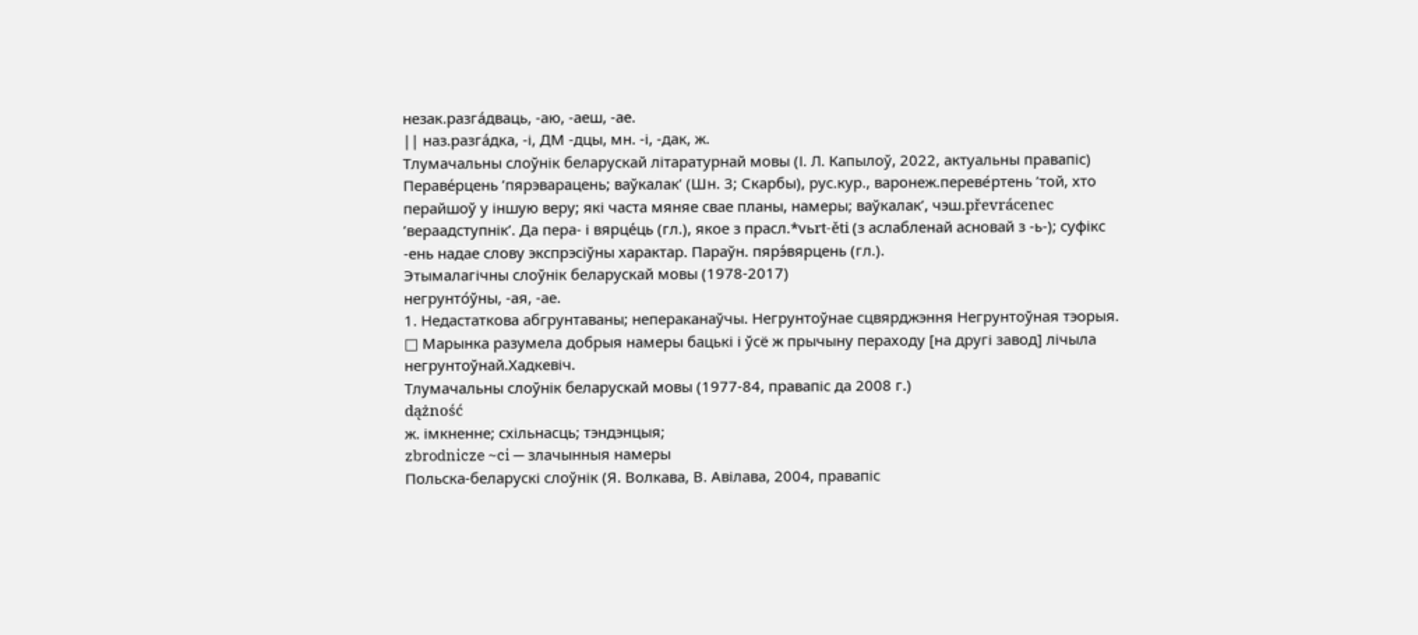незак.разга́дваць, -аю, -аеш, -ае.
|| наз.разга́дка, -і, ДМ -дцы, мн. -і, -дак, ж.
Тлумачальны слоўнік беларускай літаратурнай мовы (І. Л. Капылоў, 2022, актуальны правапіс)
Пераве́рцень ’пярэварацень; ваўкалак’ (Шн. 3; Скарбы), рус.кур., варонеж.переве́ртень ’той, хто перайшоў у іншую веру; які часта мяняе свае планы, намеры; ваўкалак’, чэш.převrácenec ’вераадступнік’. Да пера- і вярце́ць (гл.), якое з прасл.*vьrt‑ěti (з аслабленай асновай з ‑ь‑); суфікс ‑ень надае слову экспрэсіўны характар. Параўн. пярэ́вярцень (гл.).
Этымалагічны слоўнік беларускай мовы (1978-2017)
негрунто́ўны, ‑ая, ‑ае.
1. Недастаткова абгрунтаваны; непераканаўчы. Негрунтоўнае сцвярджэння Негрунтоўная тэорыя. □ Марынка разумела добрыя намеры бацькі і ўсё ж прычыну пераходу [на другі завод] лічыла негрунтоўнай.Хадкевіч.
Тлумачальны слоўнік беларускай мовы (1977-84, правапіс да 2008 г.)
dążność
ж. імкненне; схільнасць; тэндэнцыя;
zbrodnicze ~ci — злачынныя намеры
Польска-беларускі слоўнік (Я. Волкава, В. Авілава, 2004, правапіс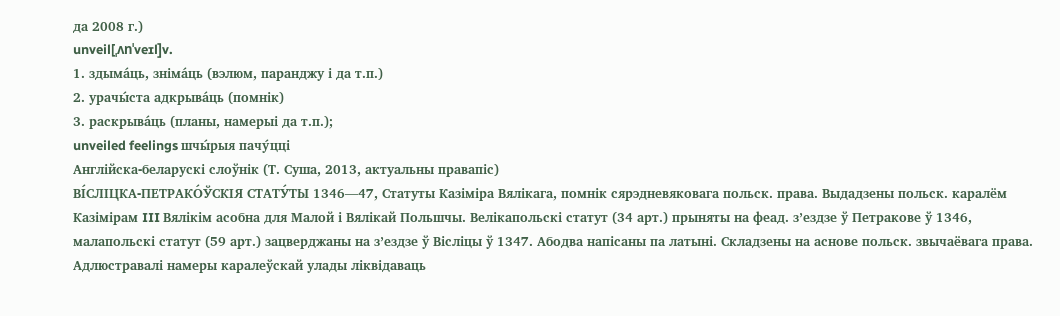да 2008 г.)
unveil[ˌʌnˈveɪl]v.
1. здыма́ць, зніма́ць (вэлюм, паранджу і да т.п.)
2. урачы́ста адкрыва́ць (помнік)
3. раскрыва́ць (планы, намерыі да т.п.);
unveiled feelings шчы́рыя пачу́цці
Англійска-беларускі слоўнік (Т. Суша, 2013, актуальны правапіс)
ВІ́СЛІЦКА-ПЕТРАКО́ЎСКІЯ СТАТУ́ТЫ 1346—47, Статуты Казіміра Вялікага, помнік сярэдневяковага польск. права. Выдадзены польск. каралём Казімірам III Вялікім асобна для Малой і Вялікай Польшчы. Велікапольскі статут (34 арт.) прыняты на феад. з’ездзе ў Петракове ў 1346, малапольскі статут (59 арт.) зацверджаны на з’ездзе ў Вісліцы ў 1347. Абодва напісаны па латыні. Складзены на аснове польск. звычаёвага права. Адлюстравалі намеры каралеўскай улады ліквідаваць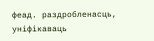феад. раздробленасць, уніфікаваць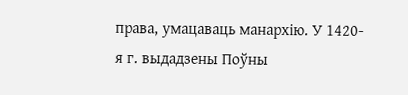права, умацаваць манархію. У 1420-я г. выдадзены Поўны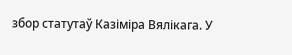збор статутаў Казіміра Вялікага. У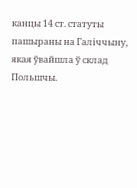канцы 14 ст. статуты пашыраны на Галіччыну, якая ўвайшла ў склад Польшчы.